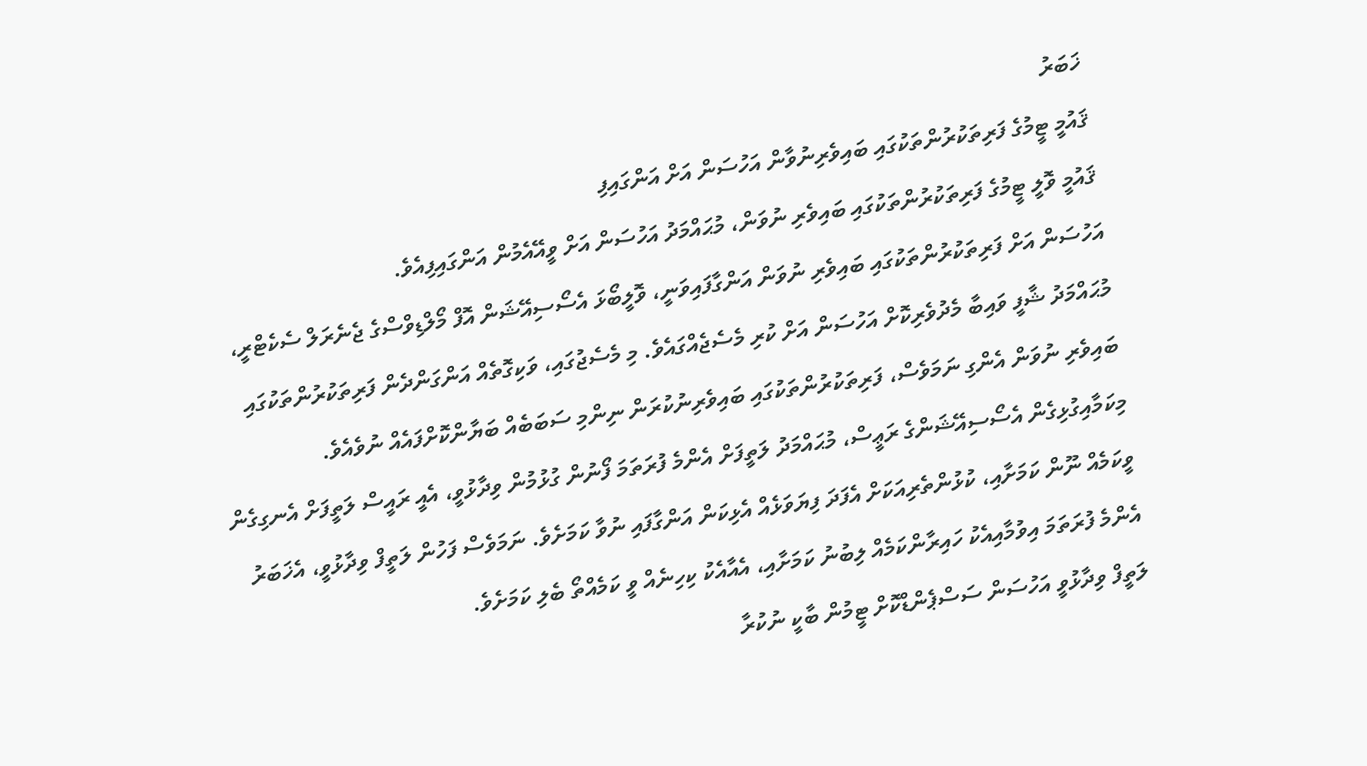ޚަބަރު
ޤައުމީ ޓީމުގެ ފަރިތަކުރުންތަކުގައި ބައިވެރިނުވާން އަހުސަން އަށް އަންގައިފި
ޤައުމީ ވޮލީ ޓީމުގެ ފަރިތަކުރުންތަކުގައި ބައިވެރި ނުވަން، މުޙައްމަދު އަހުސަން އަށް ވީއޭއެމުން އަންގައިފިއެވެ.
އަހުސަން އަށް ފަރިތަކުރުންތަކުގައި ބައިވެރި ނުވަން އަންގާފައިވަނީ، ވޮލީބޯޅަ އެސޯސިއޭޝަން އޮފް މޯލްޑިވްސްގެ ޖެނެރަލް ސެކެޓްރީ، މުޙައްމަދު ޝާފީ ވައިބާ މެދުވެރިކޮށް އަހުސަން އަށް ކުރި މެސެޖެއްގައެވެ. މި މެސެޖުގައި، ވަކިގޮތެއް އަންގަންދެން ފަރިތަކުރުންތަކުގައި ބައިވެރި ނުވަން އެންގި ނަމަވެސް، ފަރިތަކުރުންތަކުގައި ބައިވެރިނުކުރަން ނިންމި ސަބަބެއް ބަޔާންކޮށްފައެއް ނުވެއެވެ.
މިކަމާއިގުޅިގެން އެސޯސިއޭޝަންގެ ރަޢީސް، މުޙައްމަދު ލަތީފަށް އެންމެ ފުރަތަމަ ފޯނުން ގުޅުމުން ވިދާޅުވީ، އެއީ ރައީސް ލަތީފަށް އެނގިގެން ވީކަމެއް ނޫން ކަމަށާއި، ކުޅުންތެރިއަކަށް އެފަދަ ފިޔަވަޅެއް އެޅިކަން އަންގާފައި ނުވާ ކަމަށެވެ. ނަމަވެސް ފަހުން ލަތީފް ވިދާޅުވީ، އެޚަބަރު އެންމެ ފުރަތަމަ އިވުމާއިއެކު ހައިރާންކަމެއް ލިބުނު ކަމަށާއި، އެއާއެކު ކިހިނެއް ވީ ކަމެއްތޯ ބެލި ކަމަށެވެ.
ލަތީފް ވިދާޅުވީ އަހުސަން ސަސްޕެންޑްކޮށް ޓީމުން ބާކީ ނުކުރާ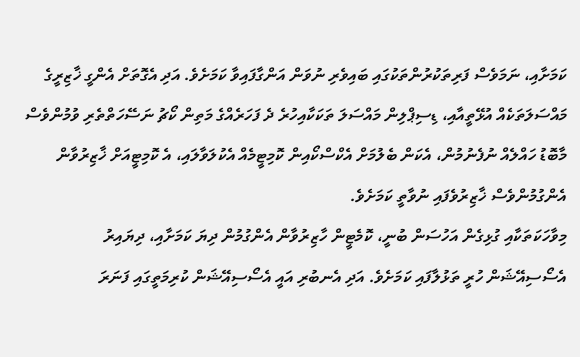ކަމަށާއި، ނަމަވެސް ފަރިތަކުރުންތަކުގައި ބައިވެރި ނުވަން އަންގާފައިވާ ކަމަށެވެ. އަދި އެގޮތަށް އެންގީ ޚާޒިރީގެ މައްސަލަތަކެއް އުޅޭތީއާއި، ޑިސިޕްލިން މައްސަލަ ތަކަކާއިހުރެ ދެ ފަހަރެއްގެ މަތިން ކޯޗު ނަސޭހަތްތެރި ވުމުންވެސް މާބޮޑު ހައްލެއް ނުފެނުމުން، އެކަން ބެލުމަށް އެކްސްކޯއިން ކޮމިޓީމެއް އެކުލަވާލައި، އެ ކޮމިޓީއަށް ޚާޒިރުވާން އެންގުމުންވެސް ޚާޒިރުވެފައި ނުވާތީ ކަމަށެވެ.
މިވާހަކަތަކާއި ގުޅިގެން އަހުސަން ބުނީ، ކޮމެޓީން ހާޒިރުވާން އެންގުމުން ދިޔަ ކަމަށާއި، ދިޔައިރު އެސޯސިއޭޝަން ހުރީ ތަޅުލާފައި ކަމަށެވެ. އަދި އެނބުރި އައީ އެސޯސިއޭޝަން ކުރިމަތީގައި ފަނަރަ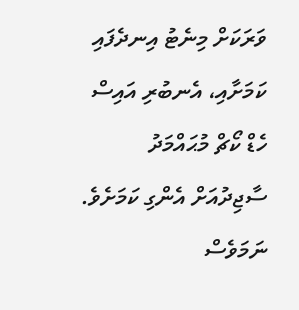ވަރަކަށް މިނެޓު އިނދެފައި ކަމަށާއި، އެނބުރި އައިސް ހެޑް ކޯޗް މުޙައްމަދު ސާޖިދުއަށް އެންގި ކަމަށެވެ. ނަމަވެސް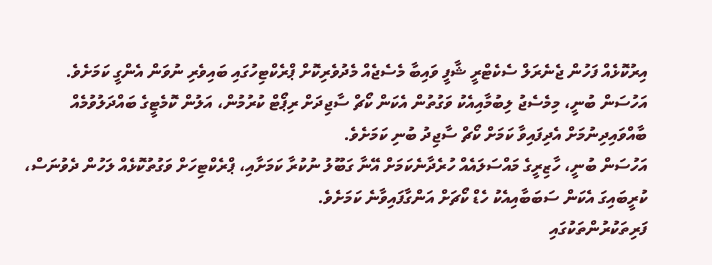އިރުކޮޅެއް ފަހުން ޖެނެރަލް ސެކެޓްރީ ޝާފީ ވައިބާ މެސެޖެއް މެދުވެރިކޮށް ޕްރެކްޓިހުގައި ބައިވެރި ނުވަން އެންގީ ކަމަށެވެ.
އަހުސަން ބުނީ، މިމެސެޖު ލިބުމާއިއެކު ވަގުތުން އެކަން ކޯޗް ސާޖިދަށް ރިޕޯޓް ކުރުމުން، އަލުން ކޮމެޓީގެ ބައްދަލުވުމެއް ބާއްވައިދިނުމަށް އެދިފައިވާ ކަމަށް ކޯޗް ސާޖިދު ބުނި ކަމަށެވެ.
އަހުސަން ބުނީ، ހާޒިރީގެ މައްސަލައެއް ހުރެދާނެކަމަށް އޭނާ ގަބޫލު ނުކުރާ ކަމަށާއި، ޕްރެކްޓިހަށް ވަގުތުކޮޅެއް ލަހުން ދެވުނަސް، ކުރީބައިގަ އެކަން ސަބަބާއިއެކު ހެޑް ކޯޗަށް އަންގާފައިވާނެ ކަމަށެވެ.
ފަރިތަކުރުންތަކުގައި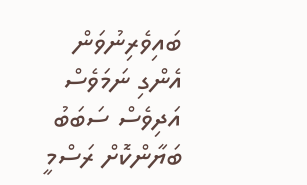ބައިވެރިނުވަން އެންގި ނަމަވެސް އަދިވެސް ސަބަބު ބަޔާންކޮށް ރަސްމީ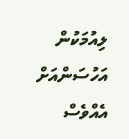ލިއުމަކުން އަހުސަންއަށް އެއްވެސް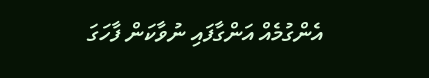އެންގުމެއް އަންގާފައި ނުވާކަން ފާހަގަ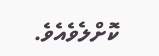ކޮށްލެވެއެވެ.